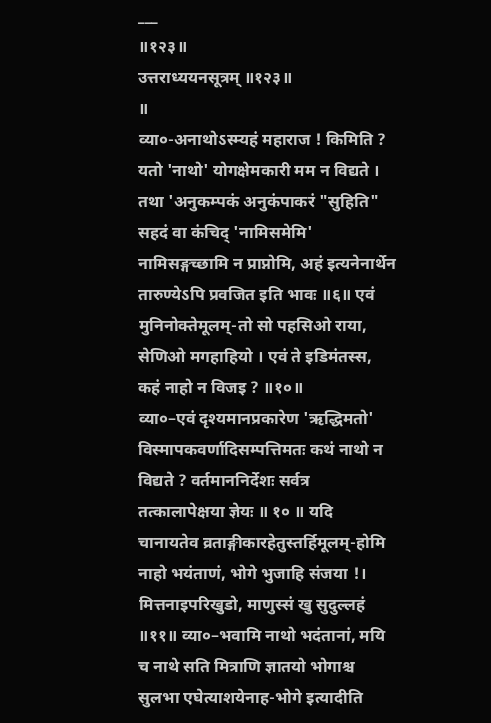___
॥१२३॥
उत्तराध्ययनसूत्रम् ॥१२३॥
॥
व्या०-अनाथोऽस्म्यहं महाराज ! किमिति ? यतो 'नाथो' योगक्षेमकारी मम न विद्यते । तथा 'अनुकम्पकं अनुकंपाकरं "सुहिति" सहदं वा कंचिद् 'नामिसमेमि' नामिसङ्गच्छामि न प्राप्नोमि, अहं इत्यनेनार्थेन तारुण्येऽपि प्रवजित इति भावः ॥६॥ एवं मुनिनोक्तेमूलम्-तो सो पहसिओ राया, सेणिओ मगहाहियो । एवं ते इडिमंतस्स, कहं नाहो न विजइ ? ॥१०॥
व्या०–एवं दृश्यमानप्रकारेण 'ऋद्धिमतो' विस्मापकवर्णादिसम्पत्तिमतः कथं नाथो न विद्यते ? वर्तमाननिर्देशः सर्वत्र तत्कालापेक्षया ज्ञेयः ॥ १० ॥ यदि चानायतेव व्रताङ्गीकारहेतुस्तर्हिमूलम्-होमि नाहो भयंताणं, भोगे भुजाहि संजया !। मित्तनाइपरिखुडो, माणुस्सं खु सुदुल्लहं ॥११॥ व्या०–भवामि नाथो भदंतानां, मयि च नाथे सति मित्राणि ज्ञातयो भोगाश्च सुलभा एघेत्याशयेनाह-भोगे इत्यादीति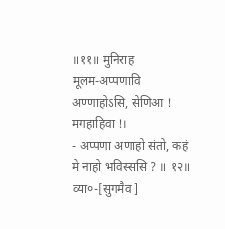॥११॥ मुनिराह
मूलम-अप्पणावि अण्णाहोऽसि, सेणिआ ! मगहाहिवा !।
- अप्पणा अणाहो संतो, कहं मे नाहो भविस्ससि ? ॥ १२॥ व्या०-[सुगमैव ]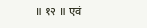॥ १२ ॥ एवं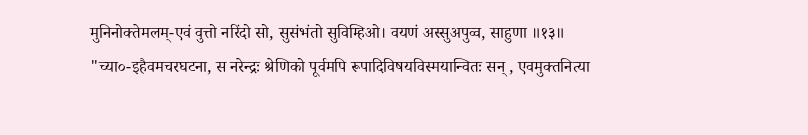मुनिनोक्तेमलम्-एवं वुत्तो नरिंदो सो, सुसंभंतो सुविम्हिओ। वयणं अस्सुअपुव्व, साहुणा ॥१३॥
"च्या०-इहैवमचरघटना, स नरेन्द्रः श्रेणिको पूर्वमपि रूपादिविषयविस्मयान्वितः सन् , एवमुक्तनित्या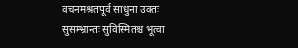वचनमश्रतपूर्व साधुना उक्तः सुसम्भ्रान्तः सुविस्मितश्च भूत्वा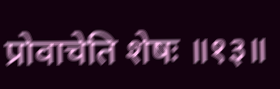प्रोवाचेति शेषः ॥१३॥